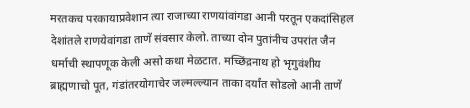मरतकच परकायाप्रवेशान त्या राजाच्या राणयांवांगडा आनी परतून एकदांसिहल देशांतले राणयेवांगडा ताणें संवसार केलो. ताच्या दोन पुतांनीच उपरांत जैन धर्माची स्थापणूक केली असो कथा मेळटात. मच्छिंद्रनाथ हो भृगुवंशीय ब्राह्मणाचो पूत, गंडांतरयोगाचेर जल्मल्ल्यान ताका दर्यांत सोडलो आनी ताणें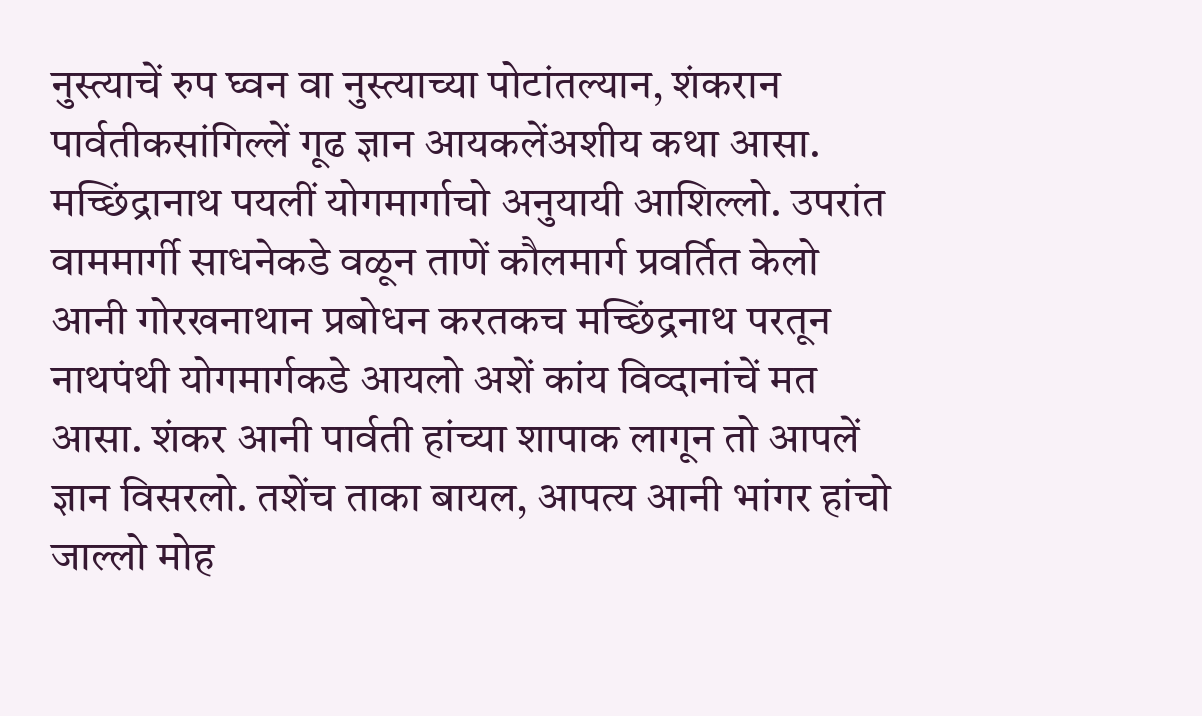नुस्त्याचें रुप घ्वन वा नुस्त्याच्या पोटांतल्यान, शंकरान पार्वतीकसांगिल्लें गूढ ज्ञान आयकलेंअशीय कथा आसा.
मच्छिंद्रानाथ पयलीं योगमार्गाचो अनुयायी आशिल्लो. उपरांत वाममार्गी साधनेकडे वळून ताणें कौलमार्ग प्रवर्तित केलो आनी गोरखनाथान प्रबोधन करतकच मच्छिंद्रनाथ परतून नाथपंथी योगमार्गकडे आयलो अशें कांय विव्दानांचें मत आसा. शंकर आनी पार्वती हांच्या शापाक लागून तो आपलें ज्ञान विसरलो. तशेंच ताका बायल, आपत्य आनी भांगर हांचो जाल्लो मोह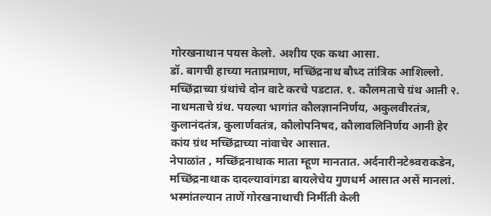गोरखनाथान पयस केलो. अशीय एक कथा आसा.
डॉ. बागची हाच्या मताप्रमाण, मच्छिंद्रनाथ बौध्द तांत्रिक आशिल्लो. मच्छिंद्राच्या ग्रंथांचे दोन वाटे करचे पडटात. १. कौलमताचे ग्रंथ आऩी २. नाथमताचे ग्रंथ. पयल्या भागांत कौलज्ञाननिर्णय, अकुलवीरतंत्र, कुलानंदतंत्र, कुलार्णवतंत्र, कौलोपनिषद, कौलावलिनिर्णय आनी हेर कांय ग्रंथ मच्छिंद्राच्या नांवाचेर आसात.
नेपाळांत , मच्छिंद्रनाथाक माता म्हूण मानतात. अर्दनारीनटेश्र्वराकडेन, मच्छिंद्रनाथाक दादल्यावांगडा बायलेचेय गुणधर्म आसात असें मानलां. भस्मांतल्यान ताणें गोरखनाथाची निर्मीती केली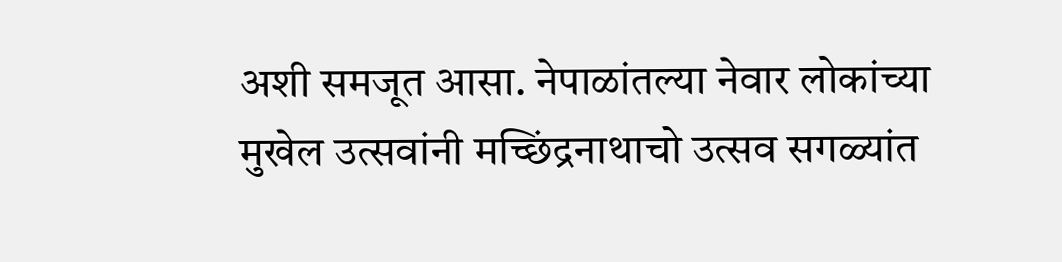अशी समजूत आसा. नेपाळांतल्या नेवार लोकांच्या मुखेल उत्सवांनी मच्छिंद्रनाथाचो उत्सव सगळ्यांत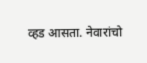व्हड आसता. नेवारांचो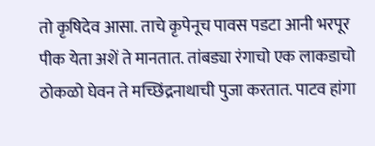तो कृषिदेव आसा. ताचे कृपेनूच पावस पडटा आनी भरपूर पीक येता अशें ते मानतात. तांबड्या रंगाचो एक लाकडाचो ठोकळो घेवन ते मच्छिंद्रनाथाची पुजा करतात. पाटव हांगा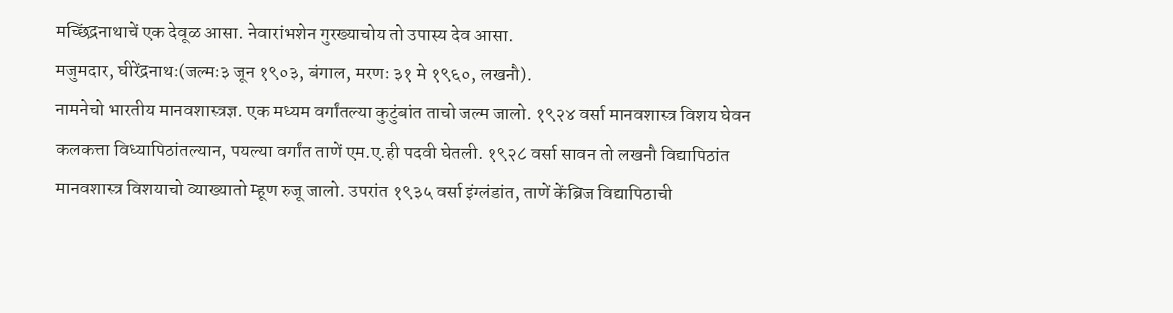मच्छिंद्रनाथाचें एक देवूळ आसा. नेवारांभशेन गुरख्याचोय तो उपास्य देव आसा.
मजुमदार, घीरेंद्रनाथः(जल्मः३ जून १९०३, बंगाल, मरणः ३१ मे १९६०, लखनौ).
नामनेचो भारतीय मानवशास्त्रज्ञ. एक मध्यम वर्गांतल्या कुटुंबांत ताचो जल्म जालो. १९२४ वर्सा मानवशास्त्र विशय घेवन कलकत्ता विध्यापिठांतल्यान, पयल्या वर्गांत ताणें एम.ए.ही पदवी घेतली. १९२८ वर्सा सावन तो लखनौ विद्यापिठांत मानवशास्त्र विशयाचो व्याख्यातो म्हूण रुजू जालो. उपरांत १९३५ वर्सा इंग्लंडांत, ताणें केंब्रिज विद्यापिठाची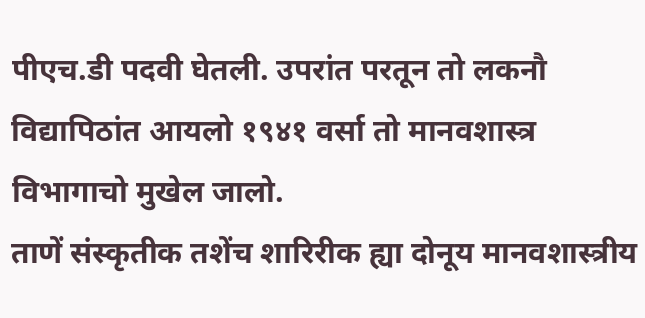पीएच.डी पदवी घेतली. उपरांत परतून तो लकनौ विद्यापिठांत आयलो १९४१ वर्सा तो मानवशास्त्र विभागाचो मुखेल जालो.
ताणें संस्कृतीक तशेंच शारिरीक ह्या दोनूय मानवशास्त्रीय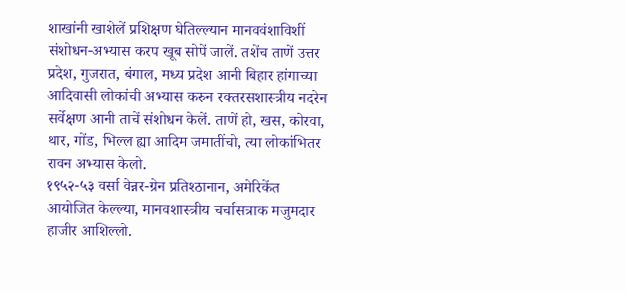शाखांनी खाशेलें प्रशिक्षण घेतिल्ल्यान मानववंशाविशीं संशोधन-अभ्यास करप खूब सोपें जालें. तशेंच ताणें उत्तर प्रदेश, गुजरात, बंगाल, मध्य प्रदेश आनी बिहार हांगाच्या आदिवासी लोकांची अभ्यास करुन रक्तरसशास्त्रीय नदरेन सर्वेक्षण आनी ताचें संशोधन केलें. ताणें हो, खस, कोरवा, थार, गोंड, भिल्ल ह्या आदिम जमातींचो, त्या लोकांभितर रावन अभ्यास केलो.
१९५२-५३ वर्सा वेन्नर-ग्रेन प्रतिश्ठानान, अमेरिकेंत आयोजित केल्ल्या, मानवशास्त्रीय चर्चासत्राक मजुमदार हाजीर आशिल्लो.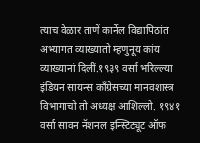त्याच वेळार ताणें कार्नेल विद्यापिठांत अभ्यागत व्याख्यातो म्हणुनूय कांय व्याख्यानां दिलीं.१९३९ वर्सा भरिल्ल्या इंडियन सायन्स काँग्रेसच्या मानवशास्त्र विभागाचो तो अध्यक्ष आशिल्लो. १९४१ वर्सा सावन नॅशनल इन्स्टिट्यूट ऑफ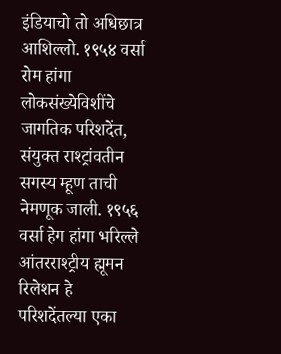इंडियाचो तो अधिछात्र आशिल्लो. १९५४ वर्सा रोम हांगा लोकसंख्येविशींचे जागतिक परिशदेंत, संयुक्त राश्ट्रांवतीन सगस्य म्हूण ताची नेमणूक जाली. १९५६ वर्सा हेग हांगा भरिल्ले आंतरराश्ट्रीय ह्मूमन रिलेशन हे परिशदेंतल्या एका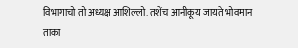विभागाचो तो अध्यक्ष आशिल्लो. तशेंच आनीकूय जायते भोवमान ताका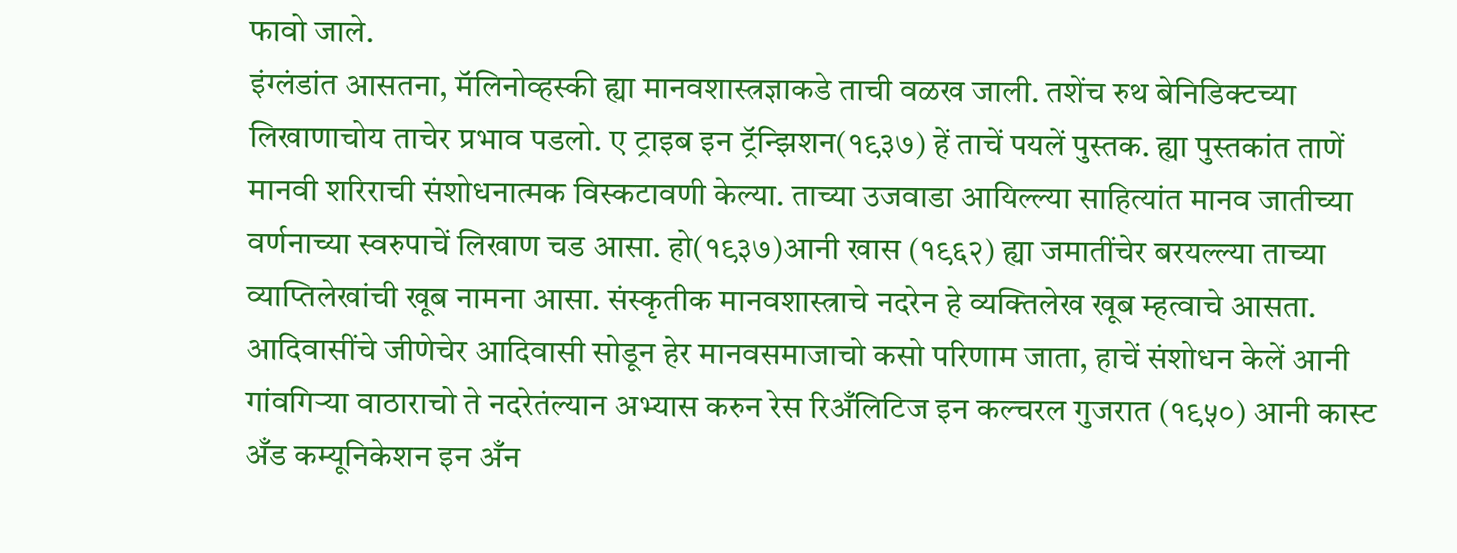फावो जाले.
इंग्लंडांत आसतना, मॅलिनोव्हस्की ह्या मानवशास्त्रज्ञाकडे ताची वळख जाली. तशेंच रुथ बेनिडिक्टच्या लिखाणाचोय ताचेर प्रभाव पडलो. ए ट्राइब इन ट्रॅन्झिशन(१९३७) हें ताचें पयलें पुस्तक. ह्या पुस्तकांत ताणें मानवी शरिराची संशोधनात्मक विस्कटावणी केल्या. ताच्या उजवाडा आयिल्ल्या साहित्यांत मानव जातीच्या वर्णनाच्या स्वरुपाचें लिखाण चड आसा. हो(१९३७)आनी खास (१९६२) ह्या जमातींचेर बरयल्ल्या ताच्या व्याप्तिलेखांची खूब नामना आसा. संस्कृतीक मानवशास्त्राचे नदरेन हे व्यक्तिलेख खूब म्हत्वाचे आसता. आदिवासींचे जीणेचेर आदिवासी सोडून हेर मानवसमाजाचो कसो परिणाम जाता, हाचें संशोधन केलें आनी गांवगिऱ्या वाठाराचो ते नदरेतंल्यान अभ्यास करुन रेस रिअँलिटिज इन कल्चरल गुजरात (१९५०) आनी कास्ट अँड कम्यूनिकेशन इन अँन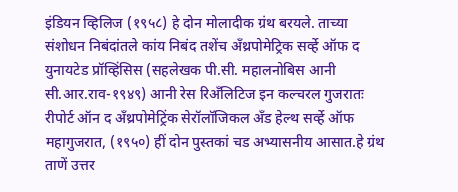इंडियन व्हिलिज (१९५८) हे दोन मोलादीक ग्रंथ बरयले. ताच्या संशोधन निबंदांतले कांय निबंद तशेंच अँथ्रपोमेट्रिक सर्व्हे ऑफ द युनायटेड प्रॉव्हिंसिस (सहलेखक पी.सी. महालनोबिस आनी सी.आर.राव-१९४९) आनी रेस रिअँलिटिज इन कल्चरल गुजरातः रीपोर्ट ऑन द अँथ्रपोमेट्रिंक सेरॉलॉजिकल अँड हेल्थ सर्व्हे ऑफ महागुजरात, (१९५०) हीं दोन पुस्तकां चड अभ्यासनीय आसात.हे ग्रंथ ताणें उत्तर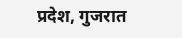प्रदेश, गुजरात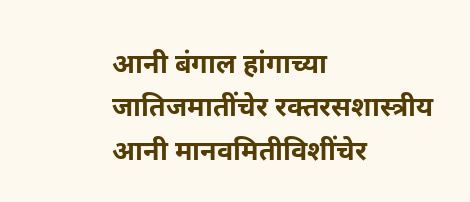आनी बंगाल हांगाच्या जातिजमातींचेर रक्तरसशास्त्रीय आनी मानवमितीविशींचेर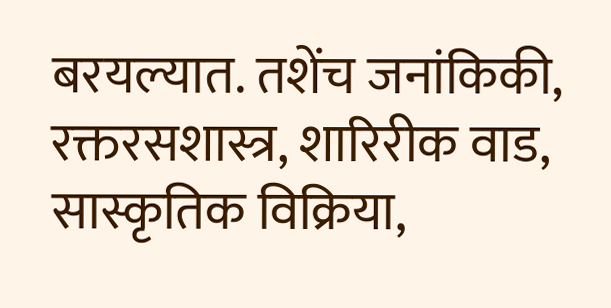बरयल्यात. तशेंच जनांकिकी, रक्तरसशास्त्र, शारिरीक वाड, सास्कृतिक विक्रिया,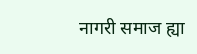नागरी समाज ह्या